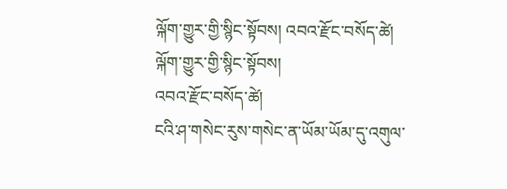ལྐོག་གྱུར་གྱི་སྙིང་སྟོབས། འབའ་རྫོང་བསོད་ཚེ།
ལྐོག་གྱུར་གྱི་སྙིང་སྟོབས།
འབའ་རྫོང་བསོད་ཚེ།
ངའི་ཤ་གསེང་རུས་གསེང་ན་ཡོམ་ཡོམ་དུ་འགུལ་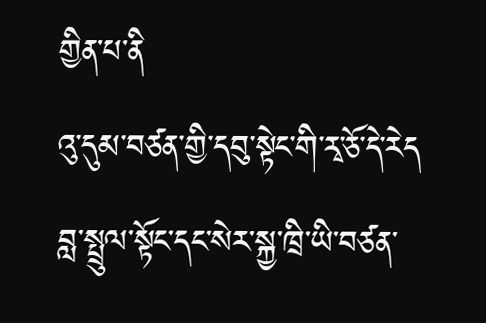གྱིན་པ་ནི
འུ་དུམ་བཙན་གྱི་དབུ་སྟེང་གི་རྭ་ཅོ་དེ་རེད
བླ་སྤྲུལ་སྟོང་དང་སེར་སྐྱ་ཁྲི་ཡི་བཙན་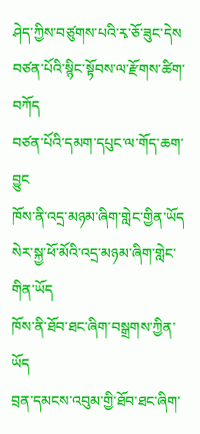ཤེད་ཀྱིས་བཙུགས་པའི་རྭ་ཅོ་ཟུང་དེས
བཙན་པོའི་སྙིང་སྟོབས་ལ་རྫོགས་ཚིག་བཀོད
བཙན་པོའི་དམག་དཔུང་ལ་གོད་ཆག་བྱུང
ཁོས་ནི་འདྲ་མཉམ་ཞིག་གླེང་གྱིན་ཡོད
སེར་སྐྱ་ཕོ་མོའི་འདྲ་མཉམ་ཞིག་གླེང་གིན་ཡོད
ཁོས་ནི་ཐོབ་ཐང་ཞིག་བསྒྲགས་ཀྱིན་ཡོད
བྲན་དམངས་འབུམ་གྱི་ཐོབ་ཐང་ཞིག་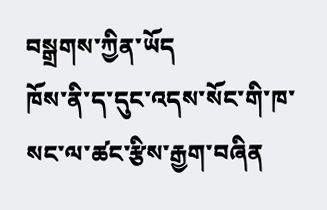བསྒྲགས་ཀྱིན་ཡོད
ཁོས་ནི་ད་དུང་འདས་སོང་གི་ཁ་སང་ལ་ཚང་རྩིས་རྒྱག་བཞིན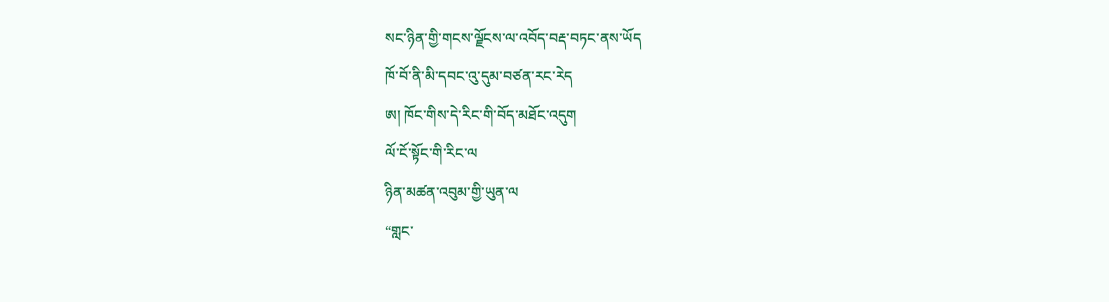སང་ཉིན་གྱི་གངས་ལྗོངས་ལ་འབོད་བརྡ་བཏང་ནས་ཡོད
ཁོ་བོ་ནི་མི་དབང་འུ་དུམ་བཙན་རང་རེད
ཨ། ཁོང་གིས་དེ་རིང་གི་བོད་མཐོང་འདུག
ལོ་ངོ་སྟོང་གི་རིང་ལ
ཉིན་མཚན་འབུམ་གྱི་ཡུན་ལ
“གླང་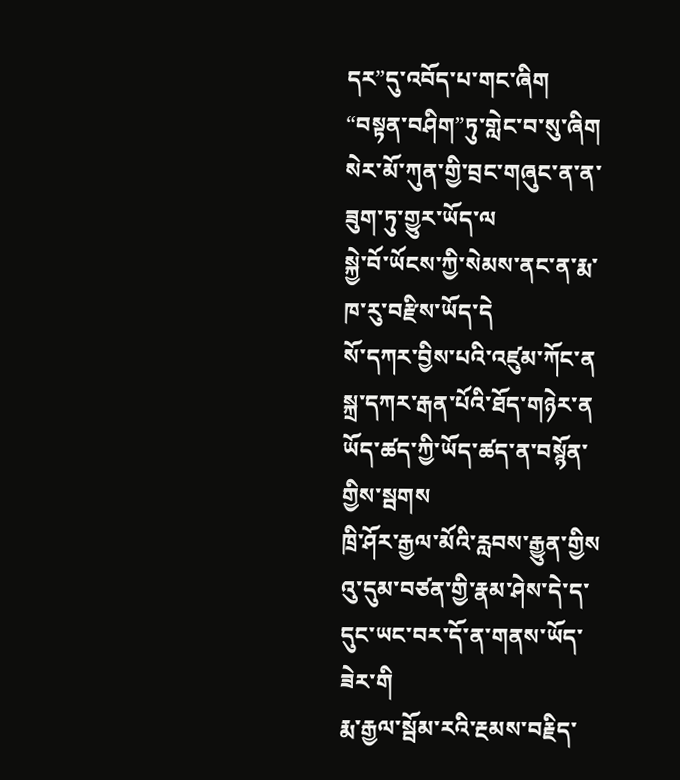དར”དུ་འབོད་པ་གང་ཞིག
“བསྟན་བཤིག”ཏུ་གླེང་བ་སུ་ཞིག
སེར་མོ་ཀུན་གྱི་བྲང་གཞུང་ན་ན་ཟུག་ཏུ་གྱུར་ཡོད་ལ
སྐྱེ་བོ་ཡོངས་ཀྱི་སེམས་ནང་ན་རྨ་ཁ་རུ་བརྫིས་ཡོད་དེ
སོ་དཀར་བྱིས་པའི་འཛུམ་ཀོང་ན
སྐྲ་དཀར་རྒན་པོའི་ཐོད་གཉེར་ན
ཡོད་ཚད་ཀྱི་ཡོད་ཚད་ན་བསྙོན་གྱིས་སྦགས
ཁྲི་ཤོར་རྒྱལ་མོའི་རླབས་རྒྱུན་གྱིས
འུ་དུམ་བཙན་གྱི་རྣམ་ཤེས་དེ་ད་དུང་ཡང་བར་དོ་ན་གནས་ཡོད་ཟེར་གི
རྨ་རྒྱལ་སྦོམ་རའི་རྔམས་བརྗིད་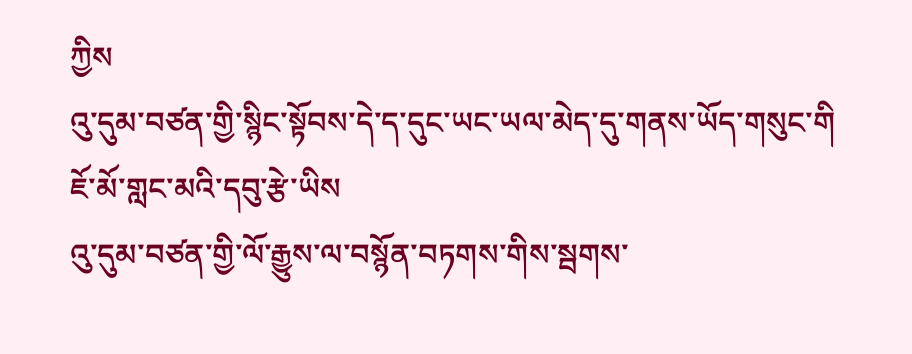ཀྱིས
འུ་དུམ་བཙན་གྱི་སྙིང་སྟོབས་དེ་ད་དུང་ཡང་ཡལ་མེད་དུ་གནས་ཡོད་གསུང་གི
ཇོ་མོ་གླང་མའི་དབུ་རྩེ་ཡིས
འུ་དུམ་བཙན་གྱི་ལོ་རྒྱུས་ལ་བསྙོན་བཏགས་གིས་སྦགས་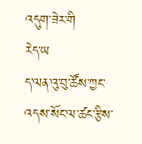འདུག་ཟེར་གི
རེད་ཡ
ད་ལན་འུ་བུ་ཚོས་ཀྱང་འདས་སོང་ལ་ཚང་རྩིས་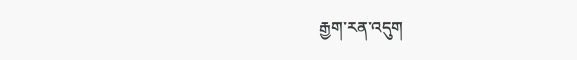རྒྱག་རན་འདུག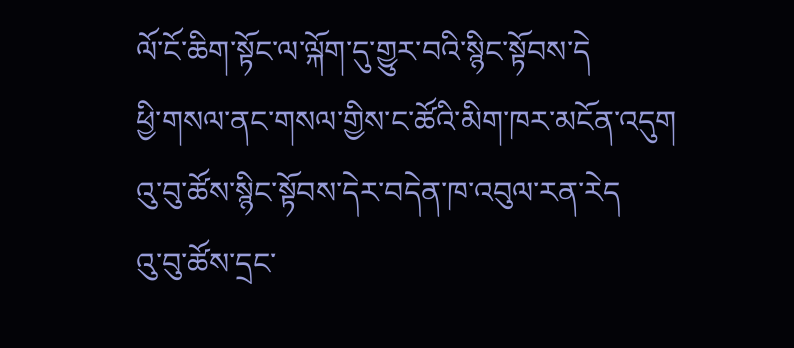ལོ་ངོ་ཆིག་སྟོང་ལ་ལྐོག་དུ་གྱུར་བའི་སྙིང་སྟོབས་དེ
ཕྱི་གསལ་ནང་གསལ་གྱིས་ང་ཚོའི་མིག་ཁར་མངོན་འདུག
འུ་བུ་ཚོས་སྙིང་སྟོབས་དེར་བདེན་ཁ་འབུལ་རན་རེད
འུ་བུ་ཚོས་དྲང་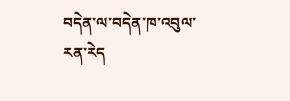བདེན་ལ་བདེན་ཁ་འབུལ་རན་རེད